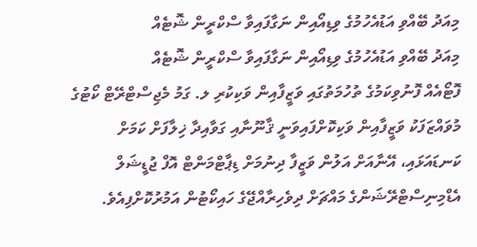މިއަދު ބޭއްވި އަޑުއެހުމުގެ ވިޑިއޯއިން ނަގާފައިވާ ސްކްރީން ޝޮޓެއް
މިއަދު ބޭއްވި އަޑުއެހުމުގެ ވިޑިއޯއިން ނަގާފައިވާ ސްކްރީން ޝޮޓެއް
ފޮޓޯއެއް ފޮނުވިކަމުގެ ތުހުމަތުގައި ވަޒީފާއިން ވަކިކުރި ލ. ގަމު މެޖިސްޓްރޭޓް ކޯޓުގެ މުވައްޒަފަކު ވަޒީފާއިން ވަކިކޮށްފައިވަނީ ޤާނޫނާއި ގަވާއިދާ ޚިލާފަށް ކަމަށް ކަނޑައަޅައި، އޭނާއަށް އަލުން ވަޒީފާ ދިނުމަށް ޑިޕާޓްމަންޓް އޮފް ޖުޑީޝަލް އެޑްމިނިސްޓްރޭޝަންގެ މައްޗަށް ދިވެހިރާއްޖޭގެ ހައިކޯޓުން އަމުރުކޮށްފިއެވެ.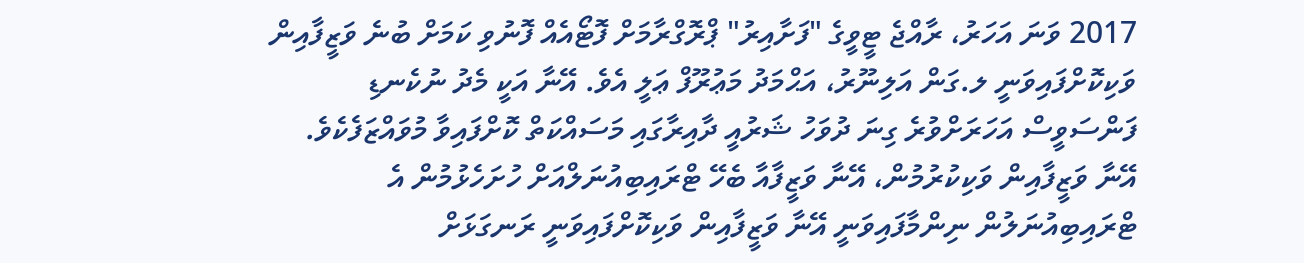2017 ވަނަ އަހަރު، ރާއްޖެ ޓީވީގެ "ފަށާއިރު" ޕްރޮގްރާމަށް ފޮޓޯއެއް ފޮނުވި ކަމަށް ބުނެ ވަޒީފާއިން ވަކިކޮށްފައިވަނީ ލ.ގަން އަލިނޫރު، އަޙްމަދު މަޢުރޫފް ޢަލީ އެވެ. އޭނާ އަކީ މެދު ނުކެނޑި ފަންސަވީސް އަހަރަށްވުރެ ގިނަ ދުވަހު ޝަރުއީ ދާއިރާގައި މަސައްކަތް ކޮށްފައިވާ މުވައްޒަފެކެވެ.
އޭނާ ވަޒީފާއިން ވަކިކުރުމުން، އޭނާ ވަޒީފާއާ ބެހޭ ޓްރައިބިއުނަލްއަށް ހުށަހެޅުމުން އެ ޓްރައިބިއުނަލުން ނިންމާފައިވަނީ އޭނާ ވަޒީފާއިން ވަކިކޮށްފައިވަނީ ރަނގަޅަށް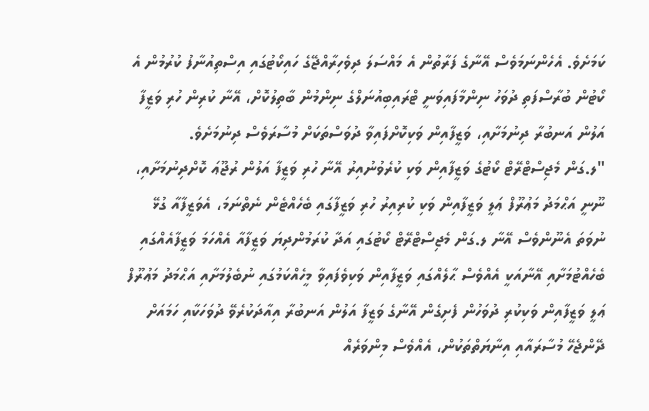ކަމަށެވެ. އެހެންނަމަވެސް އޭނާގެ ފަރާތުން އެ މައްސަލަ ދިވެހިރާއްޖޭގެ ހައިކޯޓުގައި އިސްތިއުނާފު ކުރުމުން އެ ކޯޓުން ބުރާސްފަތި ދުވަހު ނިންމާފައިވަނީ ޓްރައިބިއުނަލްގެ ނިންމުން ބާތިލުކޮށް، އޭނާ ކުރިން ހުރި ވަޒީފާ އަލުން އަނބުރާ ދިނުމަށާއި، ވަޒީފާއިން ވަކިކޮށްފައިވާ ދުވަސްތަކަށް މުސާރަވެސް ދިނުމަށެވެ.
"ލ.ގަން މެޖިސްޓްރޭޓް ކޯޓުގެ ވަޒީފާއިން ވަކި ކުރެވުނުއިރު އޭނާ ހުރި ވަޒީފާ އަލުން ރުޖޫޢަ ކޮށްދިނުމަށާއި، ނޫނީ އަޙްމަދު މަޢުރޫފް ޢަލީ ވަޒީފާއިން ވަކި ކުރިއިރު ހުރި ވަޒީފާގައި ބެހެއްޓެން ނެތްނަމަ، އެވަޒީފާއާ ގުޅޭ ނުވަތަ އެނޫންވެސް އޭނާ ލ.ގަން މެޖިސްޓްރޭޓް ކޯޓުގައި އަދާ ކުރަމުންދިޔަ ވަޒީފާއާ އެއްހަމަ ވަޒީފާއެއްގައި ބެހެއްޓުމަށާއި އޭނާއަކީ އެއްވެސް ޙާލެއްގައި ވަޒީފާއިން ވަކިވެފައިވާ މީހެއްކަމުގައި ނުބެލުމަށާއި އަޙްމަދު މަޢުރޫފް ޢަލީ ވަޒީފާއިން ވަކިކުރި ދުވަހުން ފެށިގެން އޭނާގެ ވަޒީފާ އަލުން އަނބުރާ އިއާދަކުރެވޭ ދުވަހަކާއި ހަމައަށް ދޭންޖެހޭ މުސާރައާއި އިނާޔަތްތަކުން، އެއްވެސް މިންވަރެއް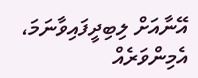އޭނާއަށް ލިބިދީފައިވާނަމަ، އެމިންވަރެއް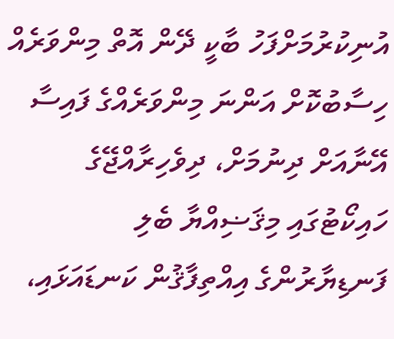އުނިކުރުމަށްފަހު ބާކީ ދޭން އޮތް މިންވަރެއް ހިސާބުކޮށް އަންނަ މިންވަރެއްގެ ފައިސާ އޭނާއަށް ދިނުމަށް، ދިވެހިރާއްޖޭގެ ހައިކޯޓުގައި މިޤަޟިއްޔާ ބެލި ފަނޑިޔާރުންގެ އިއްތިފާޤުން ކަނޑައަޅައި،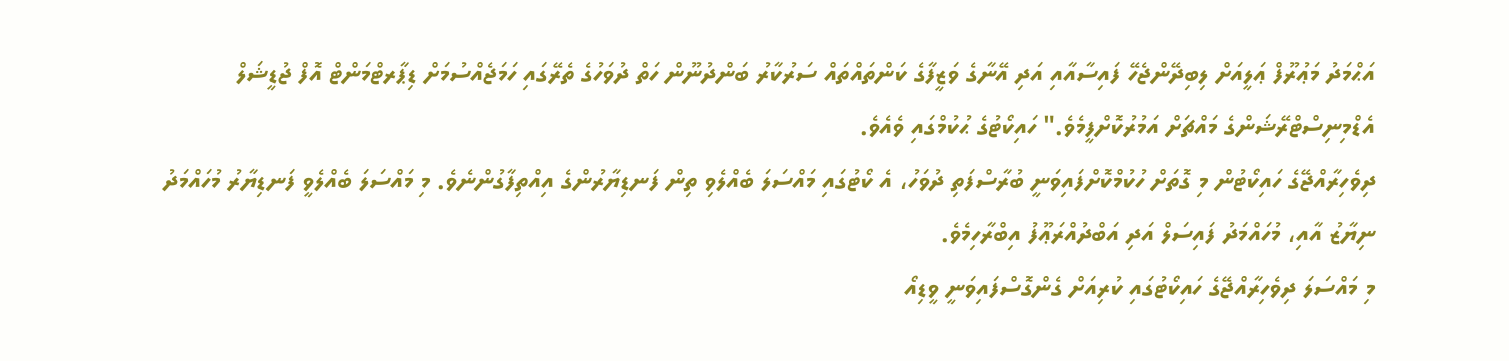އަޙްމަދު މަޢުރޫފް ޢަލީއަށް ލިބިދޭންޖެހޭ ފައިސާއާއި އަދި އޭނާގެ ވަޒީފާގެ ކަންތައްތައް ސަރުކާރު ބަންދުނޫން ހަތް ދުވަހުގެ ތެރޭގައި ހަމަޖެއްސުމަށް ޑިޕާރޓްމަންޓް އޮފް ޖުޑީޝަލް އެޑްމިނިސްޓްރޭޝަންގެ މައްޗަށް އަމުރުކޮށްފީމެވެ." ހައިކޯޓުގެ ޙުކުމްގައި ވެއެވެ.
ދިވެހިރާއްޖޭގެ ހައިކޯޓުން މި ގޮތަށް ހުކުމްކޮށްފައިވަނީ ބުރާސްފަތި ދުވަހު، އެ ކޯޓުގައި މައްސަލަ ބެއްލެވި ތިން ފަނޑިޔާރުންގެ އިއްތިފާގުންނެވެ. މި މައްސަލަ ބެއްލެވީ ފަނޑިޔާރު މުހައްމަދު ނިޔާޒު އާއި، މުހައްމަދު ފައިސަލް އަދި އަބްދުއްރަޢޫފު އިބްރާހިމެވެ.
މި މައްސަލަ ދިވެހިރާއްޖޭގެ ހައިކޯޓުގައި ކުރިއަށް ގެންގޮސްފައިވަނީ ވީޑިއޯ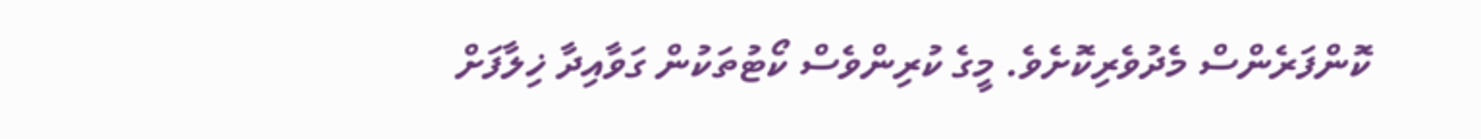ކޮންފަރެންސް މެދުވެރިކޮށެވެ. މީގެ ކުރިންވެސް ކޯޓުތަކުން ގަވާއިދާ ޚިލާފަށް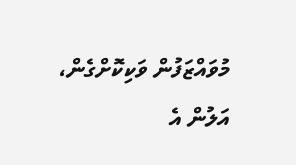މުވައްޒަފުން ވަކިކޮށްގެން، އަލުން އެ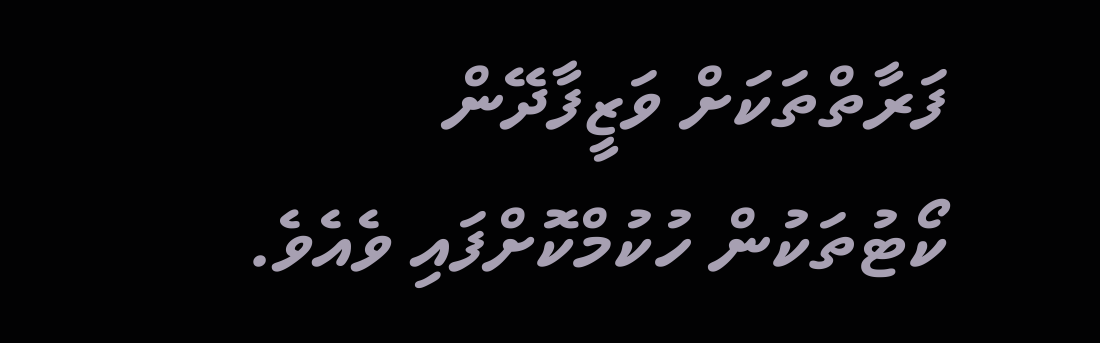ފަރާތްތަކަށް ވަޒީފާދޭން ކޯޓުތަކުން ހުކުމްކޮށްފައި ވެއެވެ.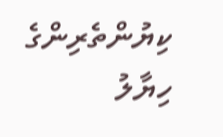ކިޔުންތެރިންގެ ހިޔާލު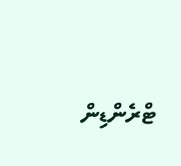ޓްރެންޑިން